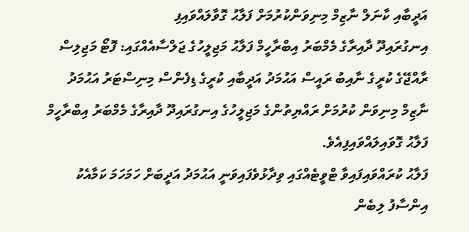އަދީބާއި ކާނަލް ނާޒިމް މިނިވަންކުރުމަށް ފަލާޙު ގޮވާލައްވައިފި
އިނގުރައިދޫ ދާއިރާގެ މެމްބަރު އިބްރާހީމް ފަލާޙު މަޖިލީހުގެ ޖަލްސާއެއްގައި: ފޮޓޯ މަޖިލިސް
ރާއްޖޭގެ ކުރީގެ ނާއިބު ރައީސް އަޙުމަދު އަދީބާއި ކުރީގެ ޑިފެންސް މިނިސްޓަރު އަޙުމަދު ނާޒިމް މިނިވަން ކުރުމަށް ރައްޔިތުންގެ މަޖިލީހުގެ އިނގުރައިދޫ ދާއިރާގެ މެމްބަރު އިބްރާހީމް ފަލާޙު ގޮވައިލައްވައިފިއެވެ.
ފަލާޙު ކުރައްވައިފައިވާ ޓްވީޓެއްގައި ވިދާޅުވެފައިވަނީ އަޙުމަދު އަދީބަށް ހަމަހަމަ ކަމާއެކު އިންސާފު ލިބެން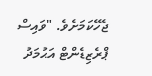ޖެހޭކަމަށެވެ. "ވައިސް ޕްރެޒިޑެންޓް އަޙުމަދު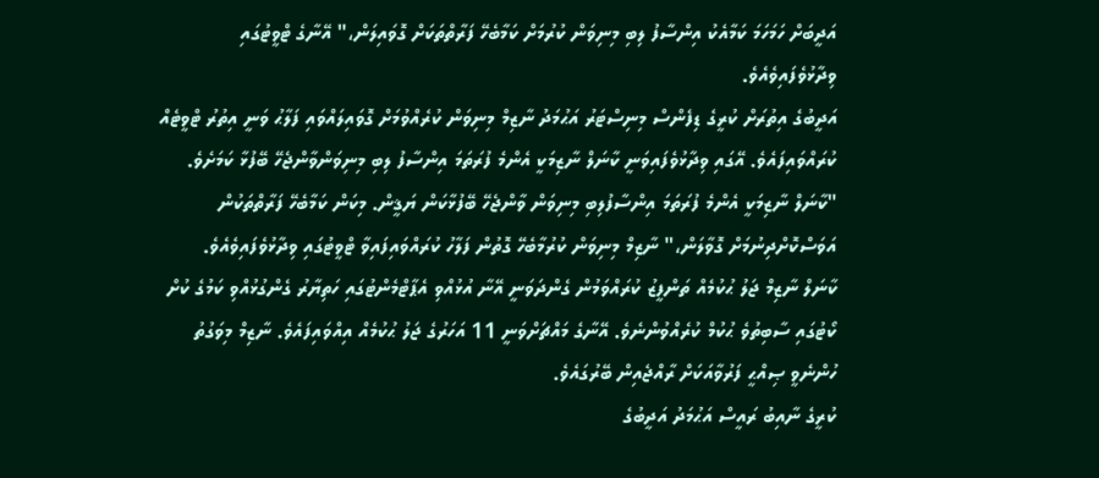އަދީބަށް ހަމަހަމަ ކަމާއެކު އިންސާފު ލިބި މިނިވަން ކުރުމަށް ކަމާބެހޭ ފަރާތްތަކަށް ގޮވައިލަން،" އޭނާގެ ޓްވީޓުގައި ވިދާޅުވެފައިވެއެވެ.
އަދީބުގެ އިތުރަށް ކުރީގެ ޑިފެންސް މިނިސްޓަރު އަޙުމަދު ނާޒިމް މިނިވަން ކުރެއްވުމަށް ގޮވައިލައްވައި ފަލާޙު ވަނީ އިތުރު ޓްވީޓެއް ކުރައްވައިފައެވެ. އޭގައި ވިދާޅުވެފައިވަނީ ކާނަލް ނާޒިމަކީ އެންމެ ފުރަތަމަ އިންސާފު ލިބި މިނިވަންވާންޖެހޭ ބޭފުޅާ ކަމަށެވެ.
"ކާނަލް ނާޒިމަކީ އެންމެ ފުރަތަމަ އިންސާފުލިބި މިނިވަން ވާންޖެހޭ ބޭފުޅާކަން ޔަޤީން. މިކަން ކަމާބެހޭ ފަރާތްތަކުން އަވަސްކޮށްދިނުމަށް ގޮވާލަން،" ނާޒިމް މިނިވަން ކުރުމާބެހޭ ގޮތުން ފަލާހު ކުރައްވައިފައިވާ ޓްވީޓުގައި ވިދާޅުވެފައިވެއެވެ.
ކާނަލް ނާޒިމް ޖަލު ޙުކުމެއް ތަންފީޒު ކުރައްވަމުން ގެންދަވަނީ އޭނާ އުޅުއްވި އެޕާޓްމެންޓުގައި ހަތިޔާރު ގެންގުޅުއްވި ކަމުގެ ކުށް ކޯޓުގައި ސާބިތުވެ ޙުކުމް ކުރެއްވުންނެވެ. އޭނާގެ މައްޗަށްވަނީ 11 އަހަރުގެ ޖަލު ޙުކުމެއް އިއްވައިފައެވެ. ނާޒިމް މިވަގުތު ހުންނެވީ ޞިއްޙީ ފަރުވާއަކަށް ރާއްޖެއިން ބޭރުގައެވެ.
ކުރީގެ ނާއިބު ރައީސް އަޙުމަދު އަދީބުގެ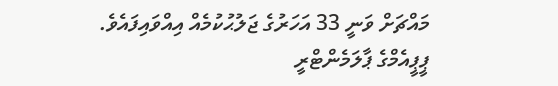މައްޗަށް ވަނީ 33 އަހަރުގެ ޖަލުޙުކުމެއް އިއްވައިފައެވެ.
ޕީޕީއެމްގެ ޕާލަމެންޓްރީ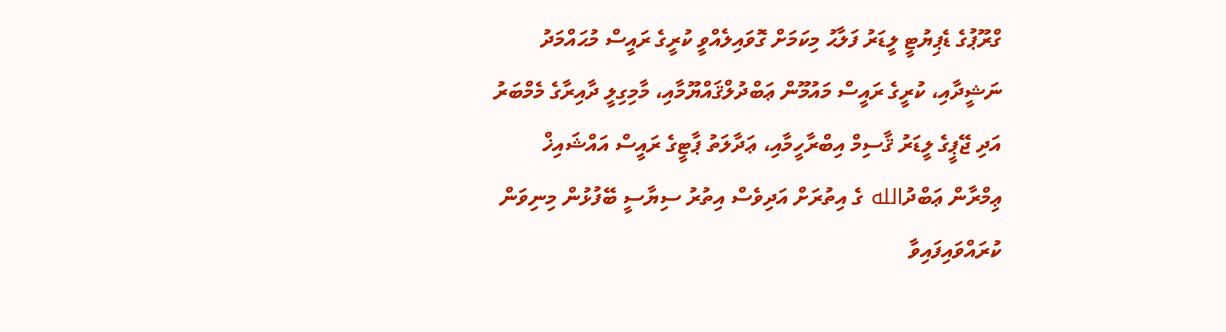ގްރޫޕުގެ ޑެޕިޔުޓީ ލީޑަރު ފަލާޙު މިކަމަށް ގޮވައިލެއްވީ ކުރީގެ ރައީސް މުޙައްމަދު ނަޝީދާއި، ކުރީގެ ރައީސް މައުމޫން ޢަބްދުލްޤައްޔޫމާއި، މާމިގިލީ ދާއިރާގެ މެމްބަރު އަދި ޖޭޕީގެ ލީޑަރު ޤާސިމް އިބްރާހީމާއި، ޢަދާލަތު ޕާޓީގެ ރައީސް އައްޝައިޚް ޢިމްރާން ޢަބްދުالله ގެ އިތުރަށް އަދިވެސް އިތުރު ސިޔާސީ ބޭފުޅުން މިނިވަން ކުރައްވައިފައިވާ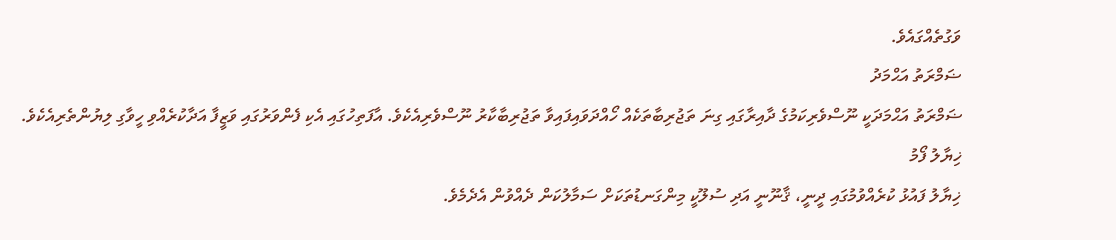ވަގުތެއްގައެވެ.
ޟަމްރަތު އަޙްމަދު
ޟަމްރަތު އަޙްމަދަކީ ނޫސްވެރިކަމުގެ ދާއިރާގައި ގިނަ ތަޖުރިބާތަކެއް ހޯއްދަވައިފައިވާ ތަޖުރިބާކާރު ނޫސްވެރިއެކެވެ. އާފަތިހުގައި އެކި ފެންވަރުގައި ވަޒީފާ އަދާކުރެއްވި ހީވާގި ލިޔުންތެރިއެކެވެ.
ޚިޔާލު ފޯމު
ޚިޔާލު ފައުޅު ކުރެއްވުމުގައި ދީނީ، ޤާނޫނީ އަދި ސުލޫކީ މިންގަނޑުތަކަށް ސަމާލުކަން ދެއްވުން އެދެމެވެ.